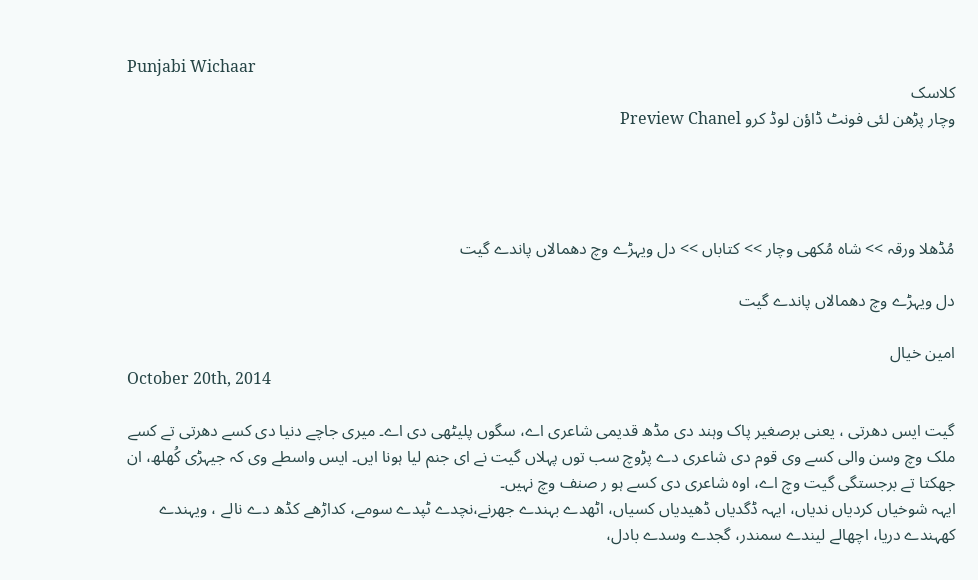Punjabi Wichaar
کلاسک
وچار پڑھن لئی فونٹ ڈاؤن لوڈ کرو Preview Chanel




مُڈھلا ورقہ >> شاہ مُکھی وچار >> کتاباں >> دل ویہڑے وچ دھمالاں پاندے گیت

دل ویہڑے وچ دھمالاں پاندے گیت

امین خیال
October 20th, 2014

گیت ایس دھرتی ، یعنی برصغیر پاک وہند دی مڈھ قدیمی شاعری اے، سگوں پلیٹھی دی اے۔ میری جاچے دنیا دی کسے دھرتی تے کسے ملک وچ وسن والی کسے وی قوم دی شاعری دے پڑوچ سب توں پہلاں گیت نے ای جنم لیا ہونا ایں۔ ایس واسطے وی کہ جیہڑی کُھلھ، ان جھکتا تے برجستگی گیت وچ اے، اوہ شاعری دی کسے ہو ر صنف وچ نہیں۔
ایہہ شوخیاں کردیاں ندیاں، ایہہ ڈگدیاں ڈھیدیاں کسیاں، اٹھدے بہندے جھرنے،نچدے ٹپدے سومے، کداڑھے کڈھ دے نالے ، ویہندے کھہندے دریا، اچھالے لیندے سمندر، گجدے وسدے بادل،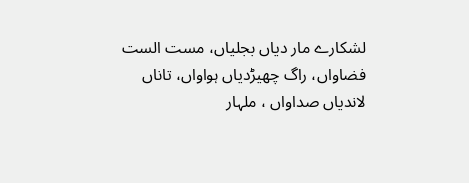لشکارے مار دیاں بجلیاں، مست الست فضاواں، راگ چھیڑدیاں ہواواں، تاناں لاندیاں صداواں ، ملہار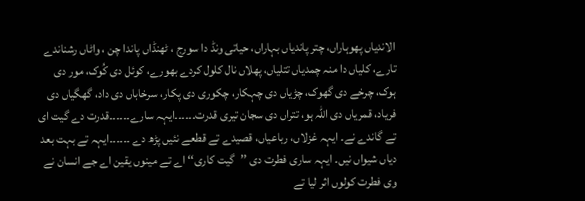الاندیاں پھوہاراں، چتر پاندیاں بہاراں، حیاتی ونڈ دا سورج ، ٹھنڈاں پاندا چن ، واٹاں رشناندے تارے، کلیاں دا منہ چمدیاں تتلیاں، پھلاں نال کلول کردے بھورے، کوئل دی کُوک، مور دی ہوک، چرخے دی گھوک، چڑیاں دی چہکار، چکوری دی پکار، سرخاباں دی داد، گھگیاں دی فریاد، قمریاں دی اللہ ہو، تتراں دی سجان تیری قدرت۔۔۔۔۔۔ایہہ سارے۔۔۔۔۔۔قدرت دے گیت ای تے گاندے نے۔ ایہہ غزلاں، رباعیاں، قصیدے تے قطعے نئیں پڑھ دے ۔۔۔۔۔۔ایہہ تے بہت بعد دیاں شیواں نیں۔ ایہہ ساری فطرت دی ’’گیت کاری‘‘ اے تے مینوں یقین اے جے انسان نے وی فطرت کولوں اثر لیا تے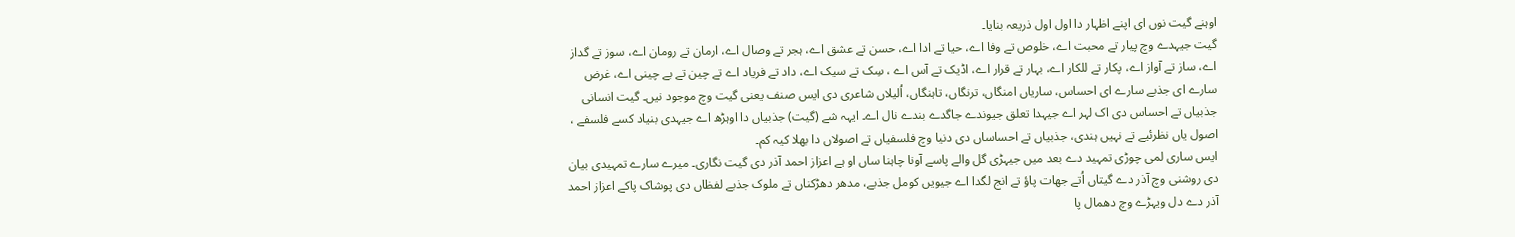اوہنے گیت نوں ای اپنے اظہار دا اول اول ذریعہ بنایا۔
گیت جیہدے وچ پیار تے محبت اے، خلوص تے وفا اے، حیا تے ادا اے، حسن تے عشق اے، ہجر تے وصال اے، ارمان تے رومان اے، سوز تے گداز اے، ساز تے آواز اے، پکار تے للکار اے، بہار تے قرار اے، اڈیک تے آس اے ، سِک تے سیک اے، داد تے فریاد اے تے چین تے بے چینی اے، غرض سارے ای جذبے سارے ای احساس، ساریاں امنگاں، ترنگاں، تاہنگاں، اُلیلاں شاعری دی ایس صنف یعنی گیت وچ موجود نیں۔ گیت انسانی جذبیاں تے احساس دی اک لہر اے جیہدا تعلق جیوندے جاگدے بندے نال اے۔ ایہہ شے (گیت) جذبیاں دا اوہڑھ اے جیہدی بنیاد کسے فلسفے ، اصول یاں نظرئیے تے نہیں ہندی، جذبیاں تے احساساں دی دنیا وچ فلسفیاں تے اصولاں دا بھلا کیہ کم۔
ایس ساری لمی چوڑی تمہید دے بعد میں جیہڑی گل والے پاسے آونا چاہنا ساں او ہے اعزاز احمد آذر دی گیت نگاری۔ میرے سارے تمہیدی بیان دی روشنی وچ آذر دے گیتاں اُتے جھات پاؤ تے انج لگدا اے جیویں کومل جذبے، مدھر دھڑکناں تے ملوک جذبے لفظاں دی پوشاک پاکے اعزاز احمد آذر دے دل ویہڑے وچ دھمال پا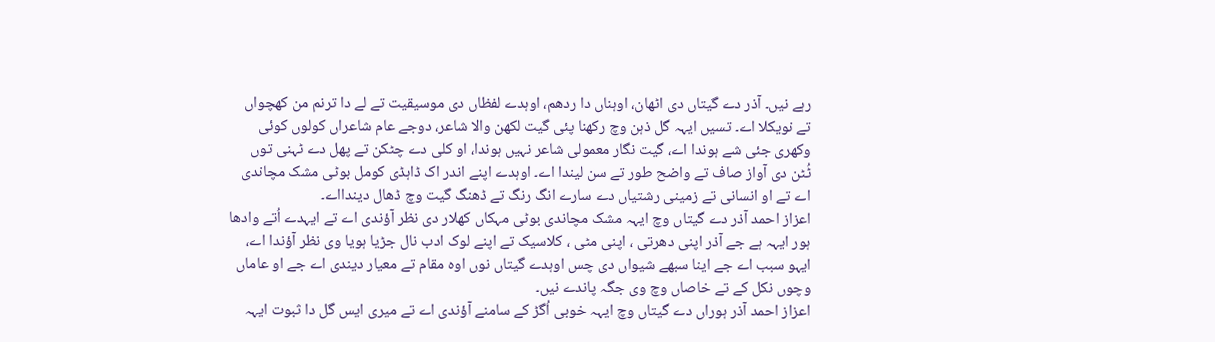رہے نیں۔ آذر دے گیتاں دی اٹھان، اوہناں دا ردھم، اوہدے لفظاں دی موسیقیت تے لے دا ترنم من کھچواں تے نویکلا اے۔ تسیں ایہہ گل ذہن وچ رکھنا پئی گیت لکھن والا شاعر، دوجے عام شاعراں کولوں کوئی وکھری جئی شے ہوندا اے، گیت نگار معمولی شاعر نہیں ہوندا، او کلی دے چٹکن تے پھل دے ٹہنی توں ٹُٹن دی آواز صاف تے واضح طور تے سن لیندا اے۔ اوہدے اپنے اندر اک ڈاہڈی کومل بوٹی مشک مچاندی اے تے او انسانی تے زمینی رشتیاں دے سارے انگ رنگ تے ڈھنگ گیت وچ ڈھال دیندااے۔
اعزاز احمد آذر دے گیتاں وچ ایہہ مشک مچاندی بوٹی مہکاں کھلار دی نظر آؤندی اے تے ایہدے اُتے وادھا ہور ایہہ ہے جے آذر اپنی دھرتی ، اپنی مٹی ، کلاسیک تے اپنے لوک ادب نال جڑیا ہویا وی نظر آؤندا اے، ایہو سبب اے جے اینا سبھے شیواں دی چس اوہدے گیتاں نوں اوہ مقام تے معیار دیندی اے جے او عاماں وچوں نکل کے تے خاصاں وچ وی جگہ پاندے نیں۔
اعزاز احمد آذر ہوراں دے گیتاں وچ ایہہ خوبی اُگڑ کے سامنے آؤندی اے تے میری ایس گل دا ثبوت ایہہ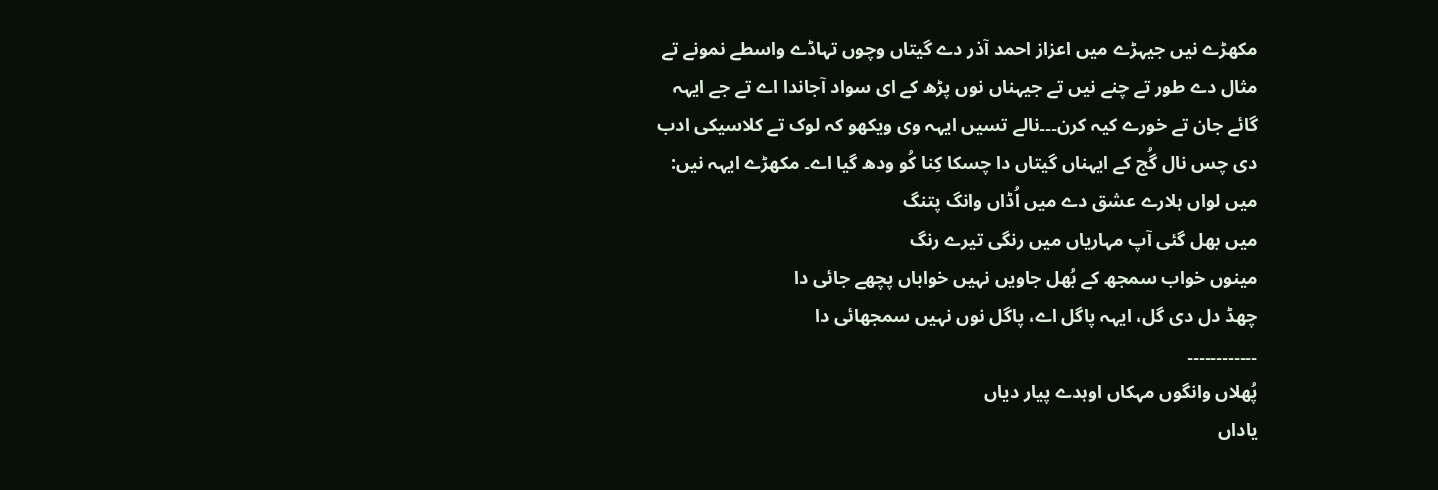مکھڑے نیں جیہڑے میں اعزاز احمد آذر دے گیتاں وچوں تہاڈے واسطے نمونے تے مثال دے طور تے چنے نیں تے جیہناں نوں پڑھ کے ای سواد آجاندا اے تے جے ایہہ گائے جان تے خورے کیہ کرن۔۔۔نالے تسیں ایہہ وی ویکھو کہ لوک تے کلاسیکی ادب دی چس نال گُج کے ایہناں گیتاں دا چسکا کِنا کُو ودھ گیا اے۔ مکھڑے ایہہ نیں:
میں لواں ہلارے عشق دے میں اُڈاں وانگ پتنگ
میں بھل گئی آپ مہاریاں میں رنگی تیرے رنگ
مینوں خواب سمجھ کے بُھل جاویں نہیں خواباں پچھے جائی دا
چھڈ دل دی گل، ایہہ پاگل اے، پاگل نوں نہیں سمجھائی دا
۔۔۔۔۔۔۔۔۔۔۔۔
پُھلاں وانگوں مہکاں اوہدے پیار دیاں
یاداں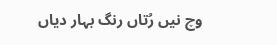وچ نیں رُتاں رنگ بہار دیاں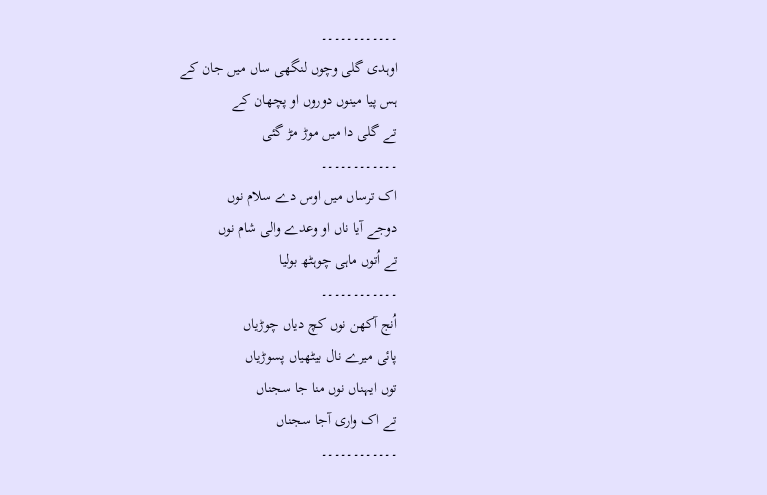۔۔۔۔۔۔۔۔۔۔۔۔
اوہدی گلی وچوں لنگھی ساں میں جان کے
ہس پیا مینوں دوروں او پچھان کے
تے گلی دا میں موڑ مڑ گئی
۔۔۔۔۔۔۔۔۔۔۔۔
اک ترساں میں اوس دے سلام نوں
دوجے آیا ناں او وعدے والی شام نوں
تے اُتوں ماہی چوہٹھ بولیا
۔۔۔۔۔۔۔۔۔۔۔۔
اُنج آکھن نوں کچ دیاں چوڑیاں
پائی میرے نال بیٹھیاں پسوڑیاں
توں ایہناں نوں منا جا سجناں
تے اک واری آجا سجناں
۔۔۔۔۔۔۔۔۔۔۔۔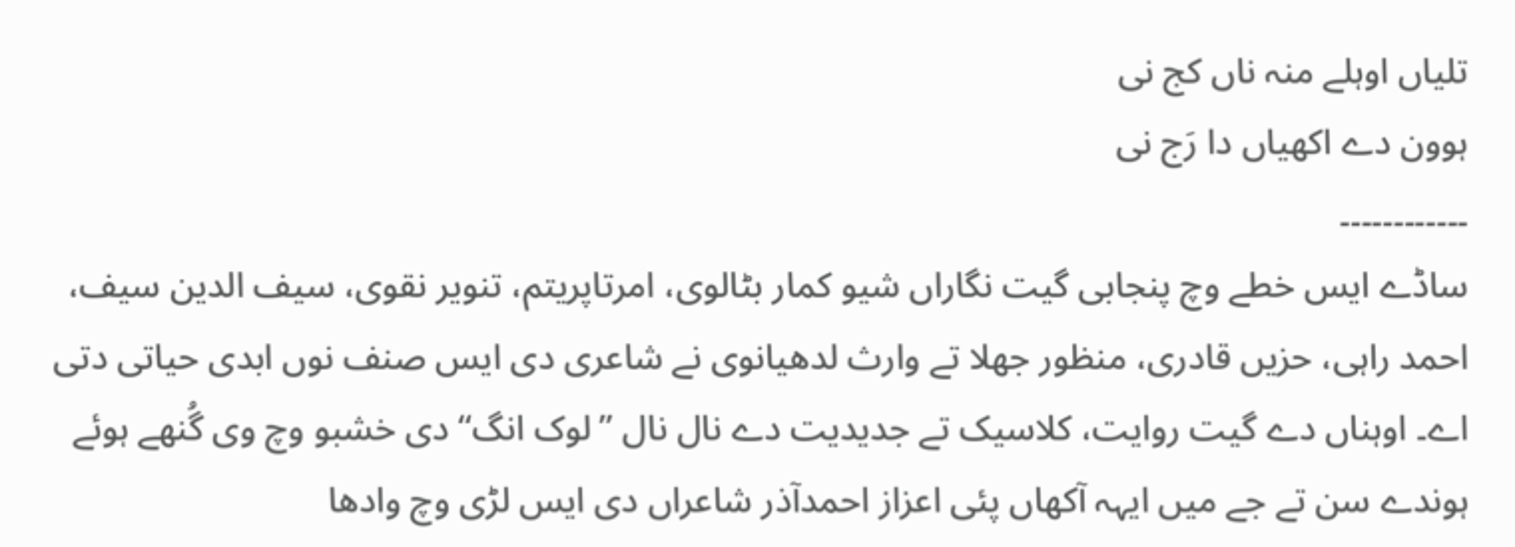تلیاں اوہلے منہ ناں کج نی
ہوون دے اکھیاں دا رَج نی
۔۔۔۔۔۔۔۔۔۔۔۔
ساڈے ایس خطے وچ پنجابی گیت نگاراں شیو کمار بٹالوی، امرتاپریتم، تنویر نقوی، سیف الدین سیف، احمد راہی، حزیں قادری، منظور جھلا تے وارث لدھیانوی نے شاعری دی ایس صنف نوں ابدی حیاتی دتی اے۔ اوہناں دے گیت روایت، کلاسیک تے جدیدیت دے نال نال ’’لوک انگ‘‘ دی خشبو وچ وی گُنھے ہوئے ہوندے سن تے جے میں ایہہ آکھاں پئی اعزاز احمدآذر شاعراں دی ایس لڑی وچ وادھا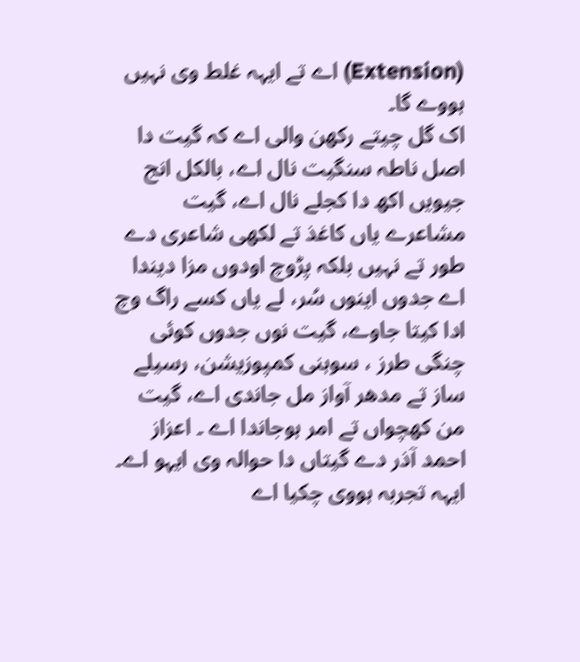(Extension) اے تے ایہہ غلط وی نہیں ہووے گا۔
اک گل چیتے رکھن والی اے کہ گیت دا اصل ناطہ سنگیت نال اے، بالکل انج جیویں اکھ دا کجلے نال اے، گیت مشاعرے یاں کاغذ تے لکھی شاعری دے طور تے نہیں بلکہ پڑوچ اودوں مزا دیندا اے جدوں اینوں سُر، لے یاں کسے راگ وچ ادا کیتا جاوے، گیت نوں جدوں کوئی چنگی طرز ، سوہنی کمپوزیشن، رسیلے ساز تے مدھر آواز مل جاندی اے، گیت من کھچواں تے امر ہوجاندا اے ۔ اعزاز احمد آذر دے گیتاں دا حوالہ وی ایہو اے۔ ایہہ تجربہ ہووی چکیا اے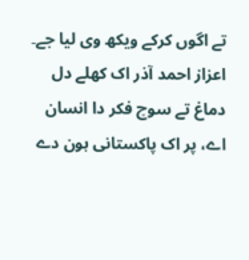تے اگوں کرکے ویکھ وی لیا جے۔
اعزاز احمد آذر اک کھلے دل دماغ تے سوچ فکر دا انسان اے، پر اک پاکستانی ہون دے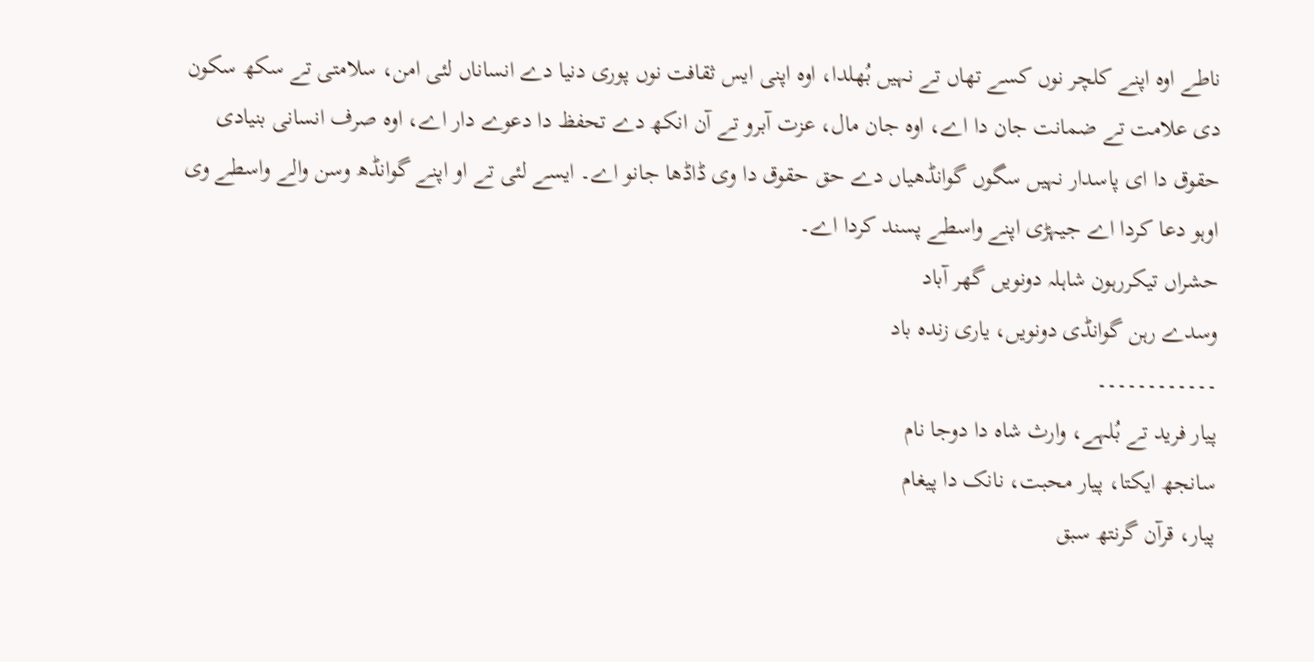ناطے اوہ اپنے کلچر نوں کسے تھاں تے نہیں بُھلدا، اوہ اپنی ایس ثقافت نوں پوری دنیا دے انساناں لئی امن، سلامتی تے سکھ سکون دی علامت تے ضمانت جان دا اے، اوہ جان مال، عزت آبرو تے آن انکھ دے تحفظ دا دعوے دار اے، اوہ صرف انسانی بنیادی حقوق دا ای پاسدار نہیں سگوں گوانڈھیاں دے حق حقوق دا وی ڈاڈھا جانو اے۔ ایسے لئی تے او اپنے گوانڈھ وسن والے واسطے وی اوہو دعا کردا اے جیہڑی اپنے واسطے پسند کردا اے۔
حشراں تیکررہون شاہلہ دونویں گھر آباد
وسدے رہن گوانڈی دونویں، یاری زندہ باد
۔۔۔۔۔۔۔۔۔۔۔۔
پیار فرید تے بُلہے، وارث شاہ دا دوجا نام
سانجھ ایکتا، پیار محبت، نانک دا پیغام
پیار، قرآن گرنتھ سبق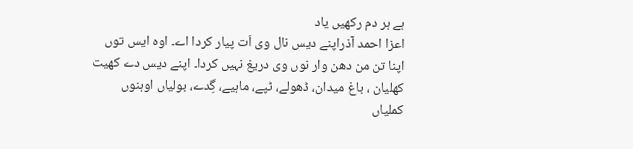ہے ہر دم رکھیں یاد
اعزا احمد آذراپنے دیس نال وی اَت پیار کردا اے۔ اوہ ایس توں اپنا تن من دھن وار نوں وی دریغ نہیں کردا۔ اپنے دیس دے کھیت کھلیان ، باغ میدان، ڈھولے، ٹپے، ماہیے، گِدے، بولیاں اوہنوں کملیاں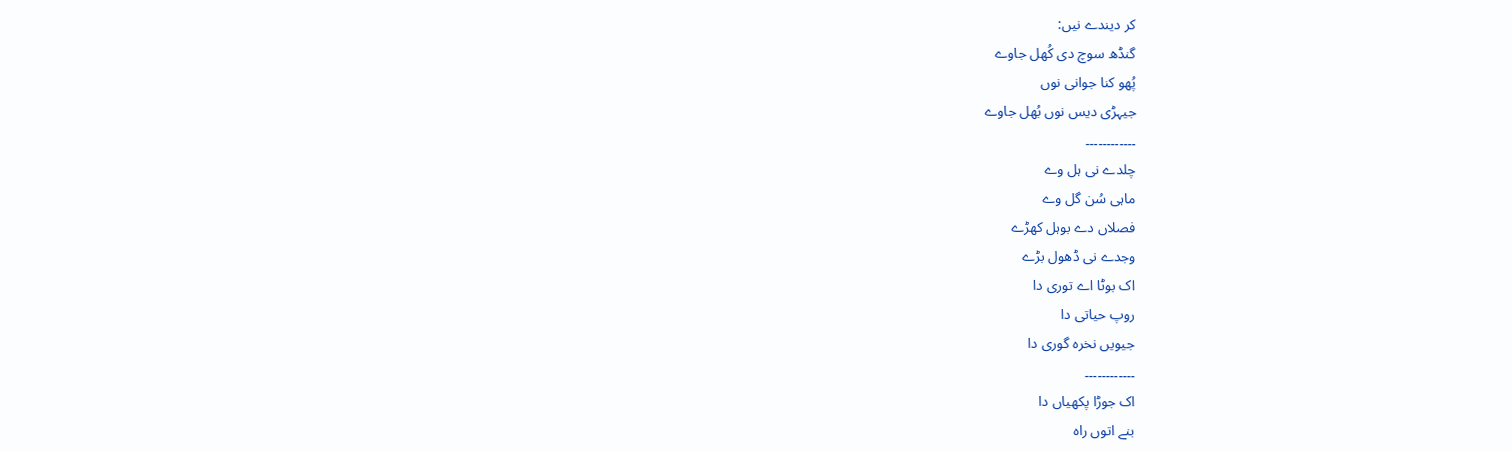کر دیندے نیں:
گنڈھ سوچ دی کُھل جاوے
پُھو کنا جوانی نوں
جیہڑی دیس نوں بُھل جاوے
۔۔۔۔۔۔۔۔۔۔۔۔
چلدے نی ہل وے
ماہی سُن گل وے
فصلاں دے بوہل کھڑے
وجدے نی ڈھول بڑے
اک بوٹا اے توری دا
روپ حیاتی دا
جیویں نخرہ گوری دا
۔۔۔۔۔۔۔۔۔۔۔۔
اک جوڑا پکھیاں دا
بنے اتوں راہ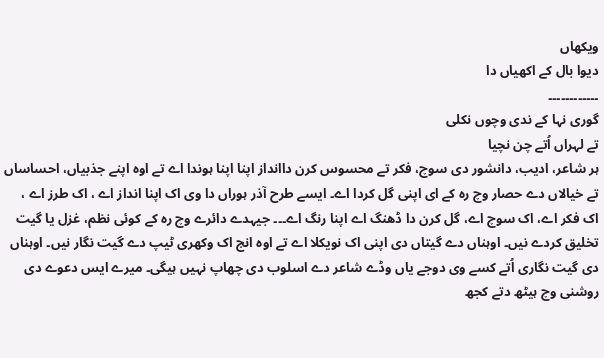ویکھاں
دیوا بال کے اکھیاں دا
۔۔۔۔۔۔۔۔۔۔۔۔
گوری نہا کے ندی وچوں نکلی
تے لہراں اُتے چن نچیا
ہر شاعر، ادیب، دانشور دی سوچ، فکر تے محسوس کرن داانداز اپنا اپنا ہوندا اے تے اوہ اپنے جذبیاں، احساساں تے خیالاں دے حصار وچ رہ کے ای اپنی گل کردا اے۔ ایسے طرح آذر ہوراں دا وی اک اپنا انداز اے ، اک طرز اے ، اک فکر اے، اک سوچ اے، گل کرن دا ڈھنگ اے اپنا رنگ اے۔۔۔ جیہدے دائرے وچ رہ کے کوئی نظم، غزل یا گیت تخلیق کردے نیں۔ اوہناں دے گیتاں دی اپنی اک نویکلا اے تے اوہ انج اک وکھری ٹیپ دے گیت نگار نیں۔ اوہناں دی گیت نگاری اُتے کسے وی دوجے یاں وڈے شاعر دے اسلوب دی چھاپ نہیں ہیگی۔ میرے ایس دعوے دی روشنی وچ ہیٹھ دتے کجھ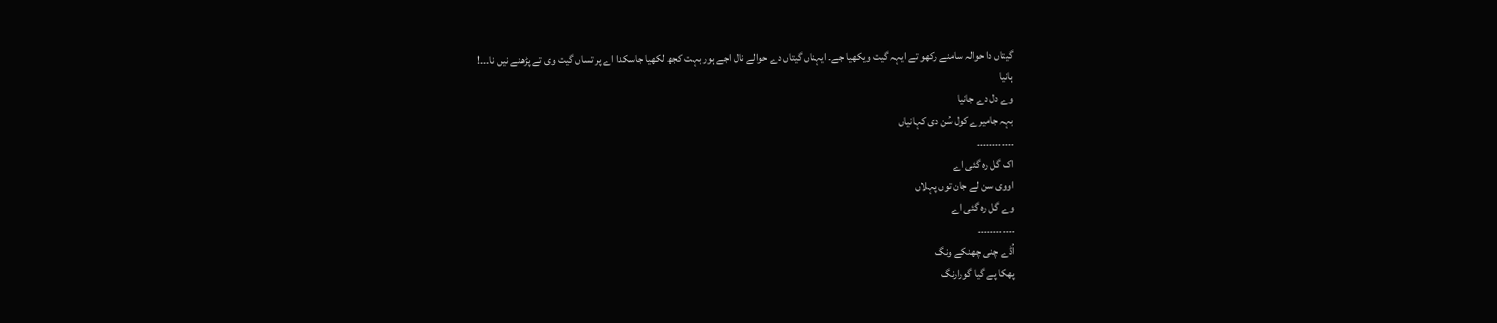گیتاں دا حوالہ سامنے رکھو تے ایہہ گیت ویکھیا جے۔ ایہناں گیتاں دے حوالے نال اجے ہور بہت کجھ لکھیا جاسکدا اے پر تساں گیت وی تے پڑھنے نیں نا۔۔۔!
ہانیا
وے دل دے جانیا
بہہ جامیرے کول سُن دی کہانیاں
۔۔۔۔۔۔۔۔۔۔۔۔
اک گل رہ گئی اے
اووی سن لے جان توں پہلاں
وے گل رہ گئی اے
۔۔۔۔۔۔۔۔۔۔۔۔
اُڈے چنی چھنکے ونگ
پھکا پے گیا گورارنگ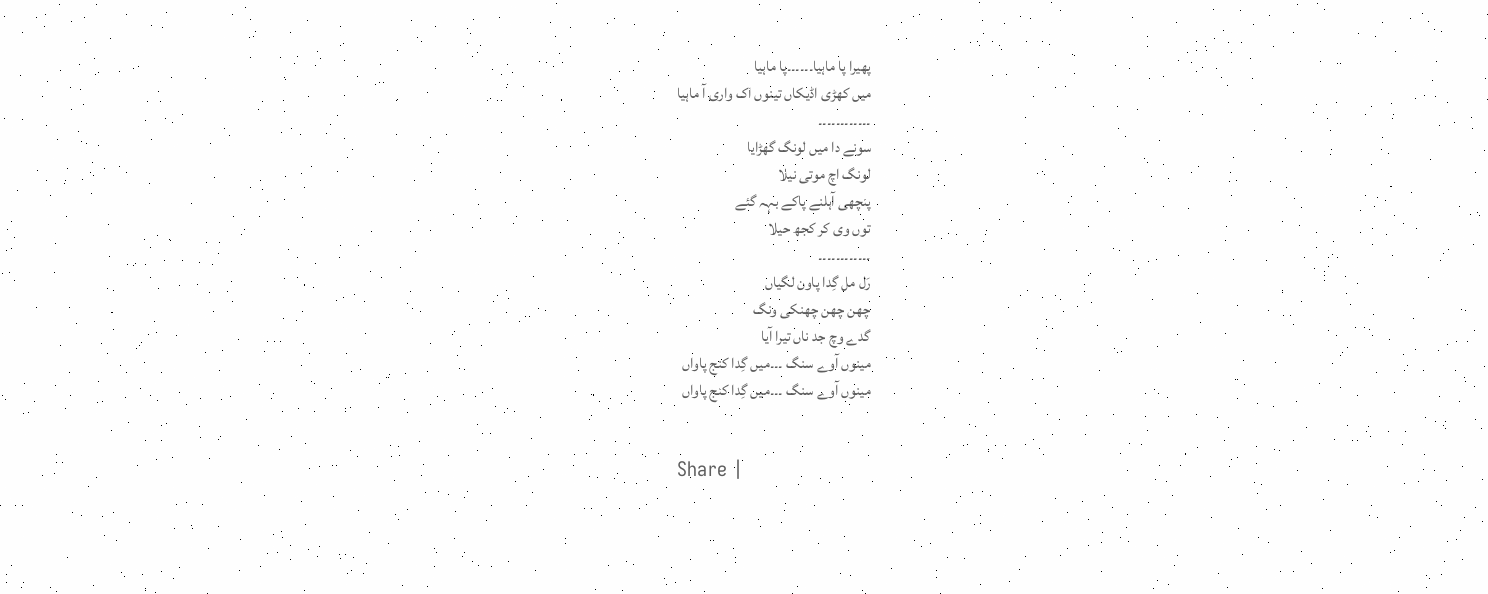پھیرا پا ماہیا۔۔۔۔۔۔پا ماہیا
میں کھڑی اڈیکاں تینوں اک واری آ ماہیا
۔۔۔۔۔۔۔۔۔۔۔۔
سونے دا میں لونگ گھڑایا
لونگ اچ موتی نیلا
پنچھی آہلنے پاکے بہہ گئے
توں وی کر کجھ حیلا
۔۔۔۔۔۔۔۔۔۔۔۔
رَل مل گِدا پاون لگیاں
چھن چھن چھنکی ونگ
گدے وچ جد ناں تیرا آیا
مینوں آوے سنگ ۔۔۔میں گِدا کنج پاواں
مینوں آوے سنگ ۔۔۔میں گِدا کنج پاواں


Share |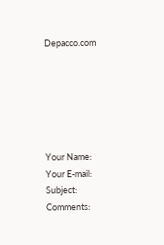Depacco.com






Your Name:
Your E-mail:
Subject:
Comments: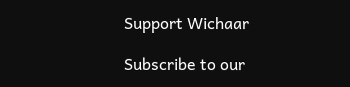Support Wichaar

Subscribe to our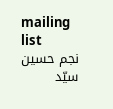mailing list
نجم حسین سیّد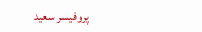پروفیسر سعید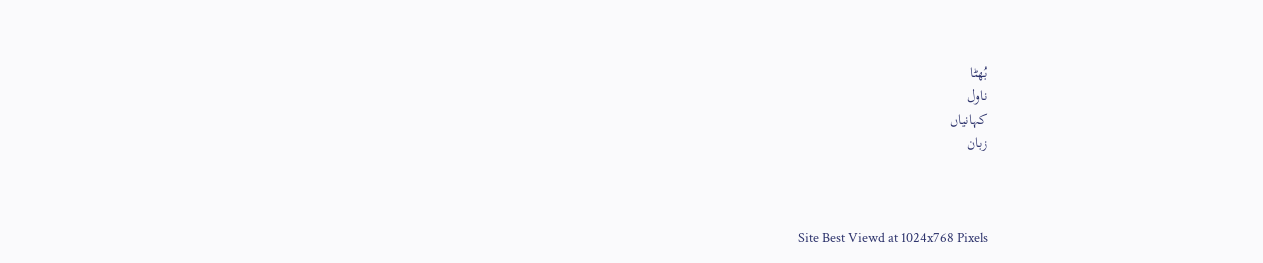بُھٹا
ناول
کہانیاں
زبان



Site Best Viewd at 1024x768 Pixels